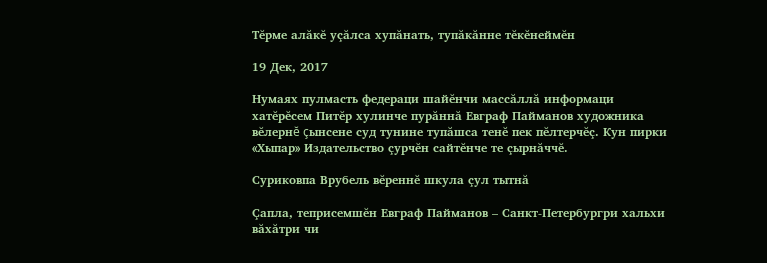Тĕрме алăкĕ уçăлса хупăнать, тупăкăнне тĕкĕнеймĕн

19 Дек, 2017

Нумаях пулмасть федераци шайĕнчи массăллă информаци хатĕрĕсем Питĕр хулинче пурăннă Евграф Пайманов художника вĕлернĕ çынсене суд тунине тупăшса тенĕ пек пĕлтерчĕç. Кун пирки «Хыпар» Издательство çурчĕн сайтĕнче те çырнăччĕ.

Суриковпа Врубель вĕреннĕ шкула çул тытнă

Çапла, теприсемшĕн Евграф Пайманов – Санкт-Петербургри хальхи вăхăтри чи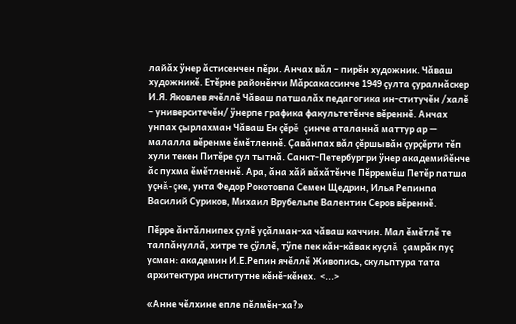лайăх ÿнер ăстисенчен пĕри. Анчах вăл – пирĕн художник. Чăваш художникĕ. Етĕрне районĕнчи Мăрсакассинче 1949 çулта çуралнăскер И.Я. Яковлев ячĕллĕ Чăваш патшалăх педагогика ин-ститучĕн /халĕ – университечĕн/ ÿнерпе графика факультетĕнче вĕреннĕ. Анчах унпах çырлахман Чăваш Ен çĕрĕ çинче аталаннă маттур ар — малалла вĕренме ĕмĕтленнĕ. Çавăнпах вăл çĕршывăн çурçĕрти тĕп хули текен Питĕре çул тытнă. Санкт-Петербургри ÿнер академийĕнче ăс пухма ĕмĕтленнĕ. Ара, ăна хăй вăхăтĕнче Пĕрремĕш Петĕр патша уçнă-çке, унта Федор Рокотовпа Семен Щедрин, Илья Репинпа Василий Суриков, Михаил Врубельпе Валентин Серов вĕреннĕ.

Пĕрре ăнтăлнипех çулĕ уçăлман-ха чăваш каччин. Мал ĕмĕтлĕ те талпăнуллă, хитре те çÿллĕ, тÿпе пек кăн-кăвак куçлă çамрăк пуç усман: академин И.Е.Репин ячĕллĕ Живопись, скульптура тата архитектура институтне кĕнĕ-кĕнех.  <...>

«Анне чĕлхине епле пĕлмĕн-ха?»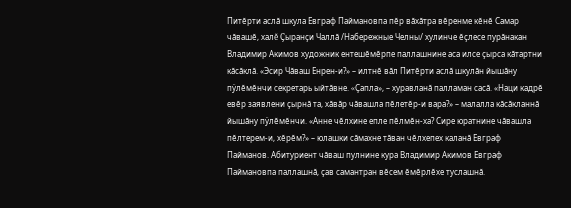Питĕрти аслă шкула Евграф Паймановпа пĕр вăхăтра вĕренме кĕнĕ Самар чăвашĕ, халĕ Çыранçи Чаллă /Набережные Челны/ хулинче ĕçлесе пурăнакан Владимир Акимов художник ентешĕмĕрпе паллашнине аса илсе çырса кăтартни кăсăклă. «Эсир Чăваш Енрен-и?» – илтнĕ вăл Питĕрти аслă шкулăн йышăну пÿлĕмĕнчи секретарь ыйтăвне. «Çапла», – хуравланă палламан сасă. «Наци кадрĕ евĕр заявлени çырнă та, хăвăр чăвашла пĕлетĕр-и вара?» – малалла кăсăкланнă йышăну пÿлĕмĕнчи. «Анне чĕлхине епле пĕлмĕн-ха? Сире юратнине чăвашла пĕлтерем-и, хĕрĕм?» – юлашки сăмахне тăван чĕлхепех каланă Евграф Пайманов. Абитуриент чăваш пулнине кура Владимир Акимов Евграф Паймановпа паллашнă, çав самантран вĕсем ĕмĕрлĕхе туслашнă.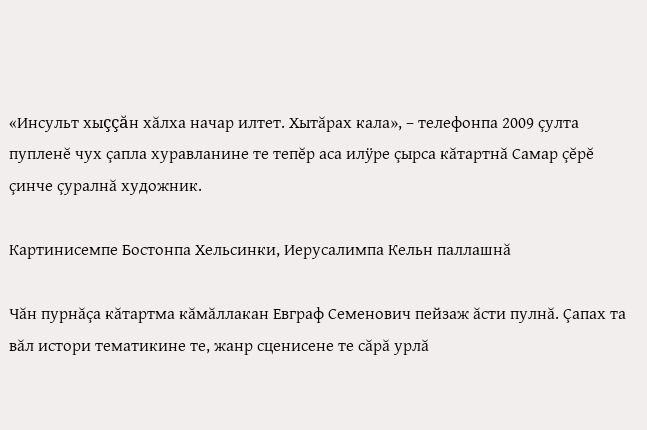«Инсульт хыççăн хăлха начар илтет. Хытăрах кала», – телефонпа 2009 çулта пупленĕ чух çапла хуравланине те тепĕр аса илÿре çырса кăтартнă Самар çĕрĕ çинче çуралнă художник.

Картинисемпе Бостонпа Хельсинки, Иерусалимпа Кельн паллашнă

Чăн пурнăçа кăтартма кăмăллакан Евграф Семенович пейзаж ăсти пулнă. Çапах та вăл истори тематикине те, жанр сценисене те сăрă урлă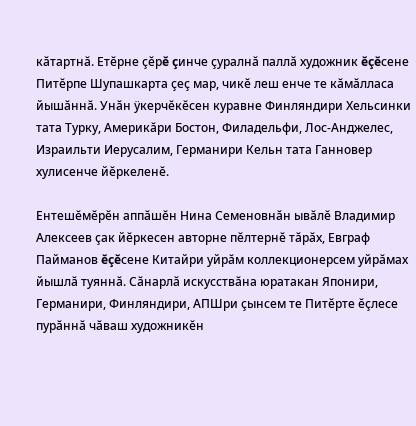кăтартнă. Етĕрне çĕрĕ çинче çуралнă паллă художник ĕçĕсене Питĕрпе Шупашкарта çеç мар, чикĕ леш енче те кăмăлласа йышăннă. Унăн ÿкерчĕкĕсен куравне Финляндири Хельсинки тата Турку, Америкăри Бостон, Филадельфи, Лос-Анджелес, Израильти Иерусалим, Германири Кельн тата Ганновер хулисенче йĕркеленĕ.

Ентешĕмĕрĕн аппăшĕн Нина Семеновнăн ывăлĕ Владимир Алексеев çак йĕркесен авторне пĕлтернĕ тăрăх, Евграф Пайманов ĕçĕсене Китайри уйрăм коллекционерсем уйрăмах йышлă туяннă. Сăнарлă искусствăна юратакан Японири, Германири, Финляндири, АПШри çынсем те Питĕрте ĕçлесе пурăннă чăваш художникĕн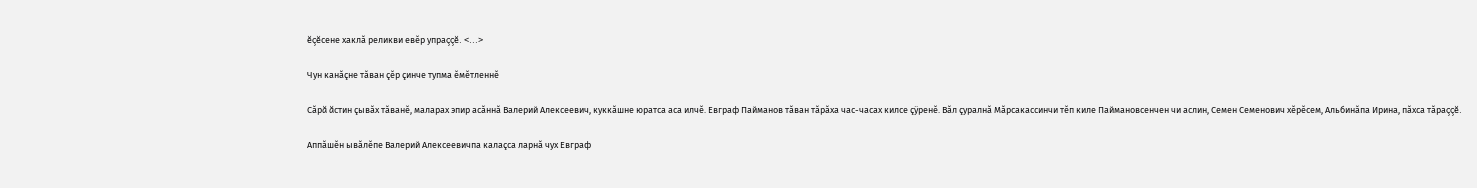ĕçĕсене хаклă реликви евĕр упраççĕ. <...>

Чун канăçне тăван çĕр çинче тупма ĕмĕтленнĕ

Сăрă ăстин çывăх тăванĕ, маларах эпир асăннă Валерий Алексеевич, куккăшне юратса аса илчĕ. Евграф Пайманов тăван тăрăха час-часах килсе çÿренĕ. Вăл çуралнă Мăрсакассинчи тĕп киле Паймановсенчен чи аслин, Семен Семенович хĕрĕсем, Альбинăпа Ирина, пăхса тăраççĕ.

Аппăшĕн ывăлĕпе Валерий Алексеевичпа калаçса ларнă чух Евграф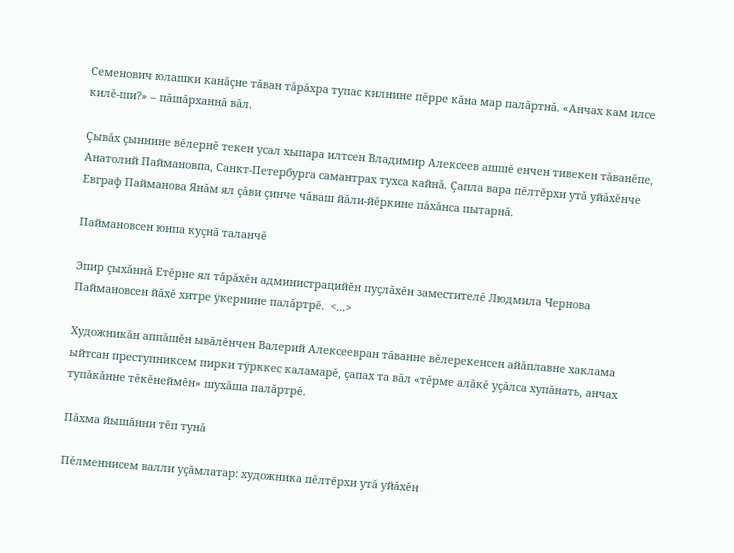Семенович юлашки канăçне тăван тăрăхра тупас килнине пĕрре кăна мар палăртнă. «Анчах кам илсе килĕ-ши?» – пăшăрханнă вăл.

Çывăх çыннине вĕлернĕ текен усал хыпара илтсен Владимир Алексеев ашшĕ енчен тивекен тăванĕпе, Анатолий Паймановпа, Санкт-Петербурга самантрах тухса кайнă. Çапла вара пĕлтĕрхи утă уйăхĕнче Евграф Пайманова Янăм ял çăви çинче чăваш йăли-йĕркине пăхăнса пытарнă.

Паймановсен юнпа куçнă таланчĕ

Эпир çыхăннă Етĕрне ял тăрăхĕн администрацийĕн пуçлăхĕн заместителĕ Людмила Чернова Паймановсен йăхĕ хитре ÿкернине палăртрĕ.  <...>

Художникăн аппăшĕн ывăлĕнчен Валерий Алексеевран тăванне вĕлерекенсен айăплавне хаклама ыйтсан преступниксем пирки тÿрккес каламарĕ, çапах та вăл «тĕрме алăкĕ уçăлса хупăнать, анчах тупăкăнне тĕкĕнеймĕн» шухăша палăртрĕ.

Пăхма йышăнни тĕп тунă

Пĕлменнисем валли уçăмлатар: художника пĕлтĕрхи утă уйăхĕн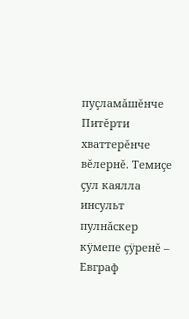пуçламăшĕнче Питĕрти хваттерĕнче вĕлернĕ. Темиçе çул каялла инсульт пулнăскер кÿмепе çÿренĕ – Евграф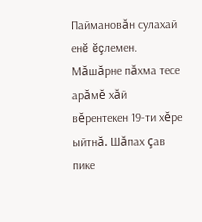Паймановăн сулахай енĕ ĕçлемен. Мăшăрне пăхма тесе арăмĕ хăй вĕрентекен 19-ти хĕре ыйтнă. Шăпах çав пике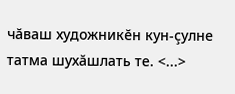чăваш художникĕн кун-çулне татма шухăшлать те. <...>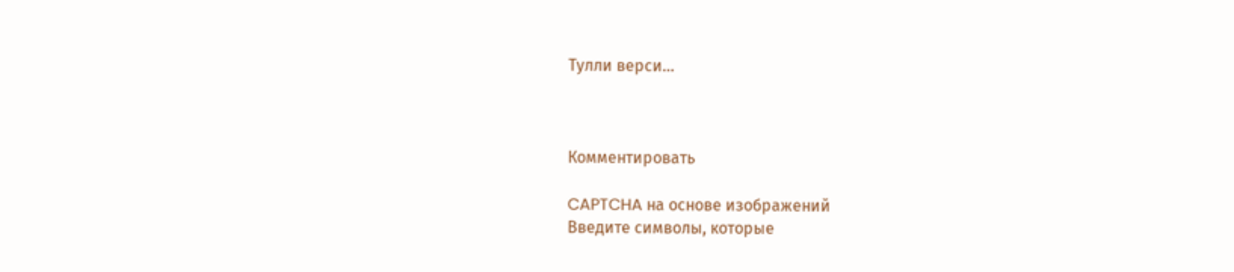Тулли верси...



Комментировать

CAPTCHA на основе изображений
Введите символы, которые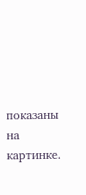показаны на картинке.